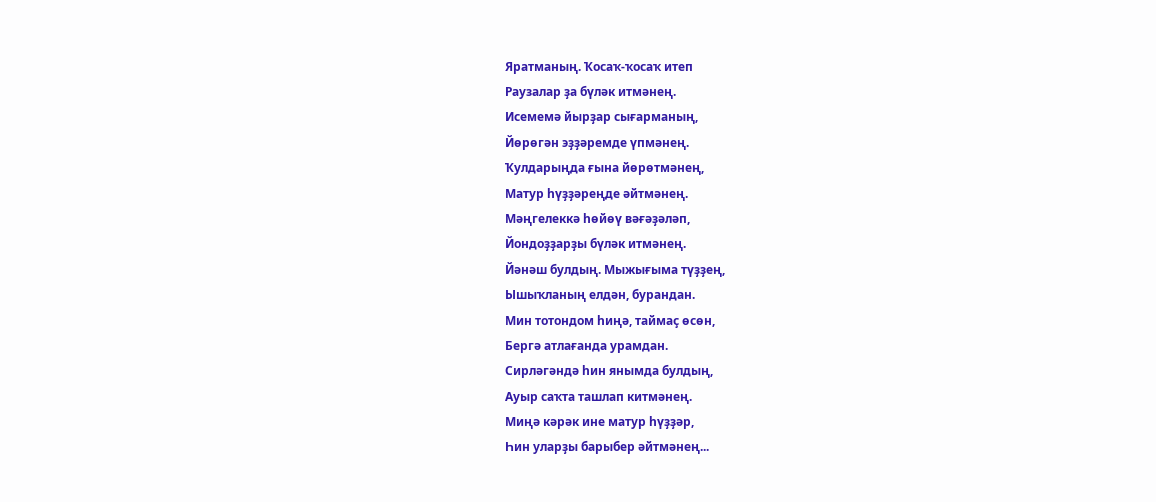Яратманың. Ҡосаҡ-ҡосаҡ итеп
Раузалар ҙа бүләк итмәнең.
Исемемә йырҙар сығарманың,
Йөрөгән эҙҙәремде үпмәнең.
Ҡулдарыңда ғына йөрөтмәнең,
Матур һүҙҙәреңде әйтмәнең.
Мәңгелеккә һөйөү вәғәҙәләп,
Йондоҙҙарҙы бүләк итмәнең.
Йәнәш булдың. Мыжығыма түҙҙең,
Ышыҡланың елдән, бурандан.
Мин тотондом һиңә, таймаҫ өсөн,
Бергә атлағанда урамдан.
Сирләгәндә һин янымда булдың,
Ауыр саҡта ташлап китмәнең.
Миңә кәрәк ине матур һүҙҙәр,
Һин уларҙы барыбер әйтмәнең...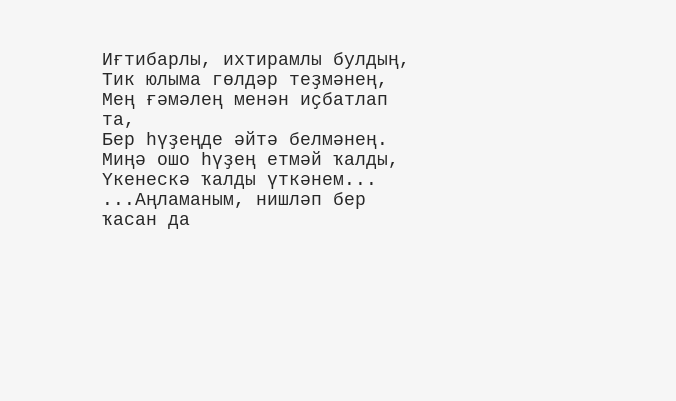Иғтибарлы, ихтирамлы булдың,
Тик юлыма гөлдәр теҙмәнең,
Мең ғәмәлең менән иҫбатлап та,
Бер һүҙеңде әйтә белмәнең.
Миңә ошо һүҙең етмәй ҡалды,
Үкенескә ҡалды үткәнем...
...Аңламаным, нишләп бер ҡасан да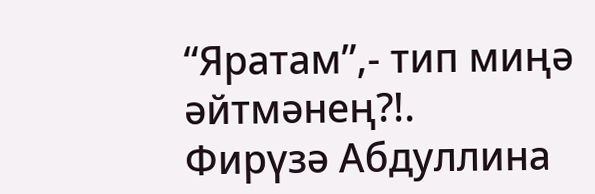“Яратам”,- тип миңә әйтмәнең?!.
Фирүзә Абдуллина